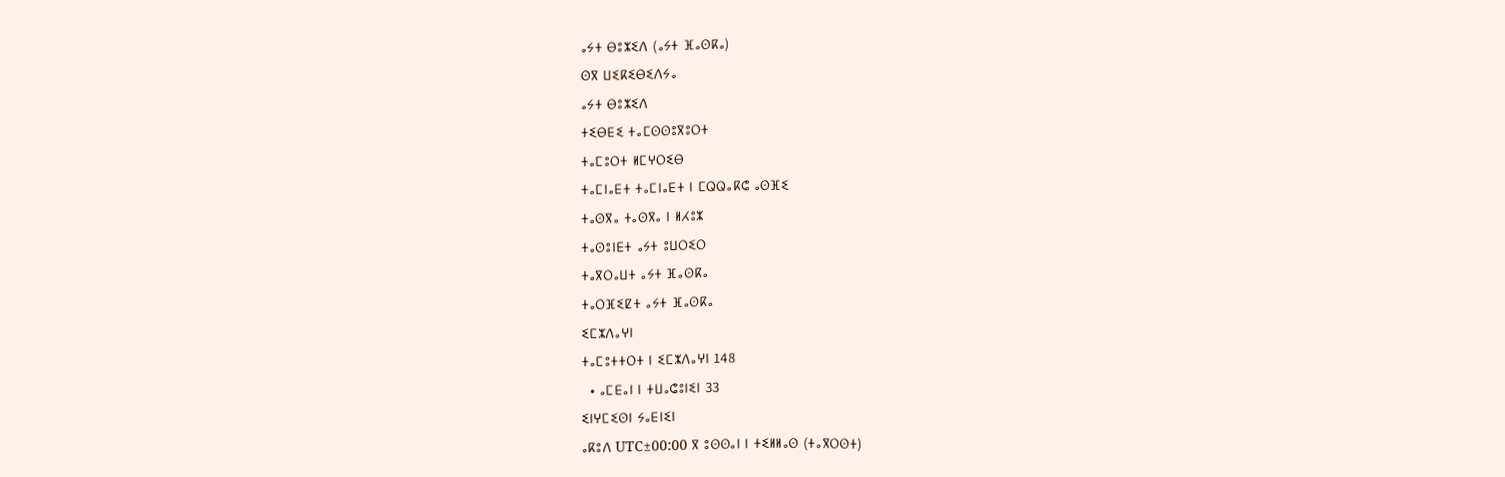ⴰⵢⵜ ⴱⵓⵣⵉⴷ (ⴰⵢⵜ ⴼⴰⵙⴽⴰ)
ⵙⴳ ⵡⵉⴽⵉⴱⵉⴷⵢⴰ
ⴰⵢⵜ ⴱⵓⵣⵉⴷ
ⵜⵉⴱⴹⵉ ⵜⴰⵎⵙⵙⵓⴳⵓⵔⵜ
ⵜⴰⵎⵓⵔⵜ ⵍⵎⵖⵔⵉⴱ
ⵜⴰⵎⵏⴰⴹⵜ ⵜⴰⵎⵏⴰⴹⵜ ⵏ ⵎⵕⵕⴰⴽⵛ ⴰⵙⴼⵉ
ⵜⴰⵙⴳⴰ ⵜⴰⵙⴳⴰ ⵏ ⵍⵃⵓⵣ
ⵜⴰⵙⵓⵏⴹⵜ ⴰⵢⵜ ⵓⵡⵔⵉⵔ
ⵜⴰⴳⵔⴰⵡⵜ ⴰⵢⵜ ⴼⴰⵙⴽⴰ
ⵜⴰⵔⴼⵉⵇⵜ ⴰⵢⵜ ⴼⴰⵙⴽⴰ
ⵉⵎⵣⴷⴰⵖⵏ
ⵜⴰⵎⵓⵜⵜⵔⵜ ⵏ ⵉⵎⵣⴷⴰⵖⵏ 148
  • ⴰⵎⴹⴰⵏ ⵏ ⵜⵡⴰⵛⵓⵏⵉⵏ 33
ⵉⵏⵖⵎⵉⵙⵏ ⵢⴰⴹⵏⵉⵏ
ⴰⴽⵓⴷ UTC±00:00 ⴳ ⵓⵙⵙⴰⵏ ⵏ ⵜⵉⵍⵍⴰⵙ (ⵜⴰⴳⵔⵙⵜ)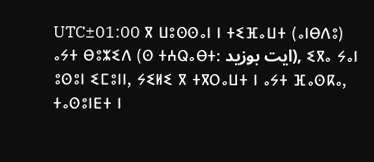UTC±01:00 ⴳ ⵡⵓⵙⵙⴰⵏ ⵏ ⵜⵉⴼⴰⵡⵜ (ⴰⵏⴱⴷⵓ)
ⴰⵢⵜ ⴱⵓⵣⵉⴷ (ⵙ ⵜⵄⵕⴰⴱⵜ: ايت بوزيد), ⵉⴳⴰ ⵢⴰⵏ ⵓⵙⵓⵏ ⵉⵎⵓⵏⵏ, ⵢⵉⵍⵉ ⴳ ⵜⴳⵔⴰⵡⵜ ⵏ ⴰⵢⵜ ⴼⴰⵙⴽⴰ, ⵜⴰⵙⵓⵏⴹⵜ ⵏ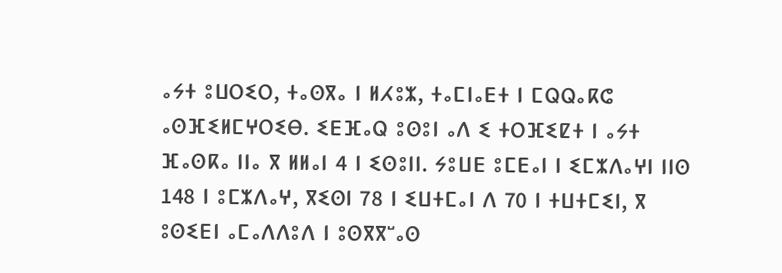ⴰⵢⵜ ⵓⵡⵔⵉⵔ, ⵜⴰⵙⴳⴰ ⵏ ⵍⵃⵓⵣ, ⵜⴰⵎⵏⴰⴹⵜ ⵏ ⵎⵕⵕⴰⴽⵛ ⴰⵙⴼⵉⵍⵎⵖⵔⵉⴱ. ⵉⴹⴼⴰⵕ ⵓⵙⵓⵏ ⴰⴷ ⵉ ⵜⵔⴼⵉⵇⵜ ⵏ ⴰⵢⵜ ⴼⴰⵙⴽⴰ ⵏⵏⴰ ⴳ ⵍⵍⴰⵏ 4 ⵏ ⵉⵙⵓⵏⵏ. ⵢⵓⵡⴹ ⵓⵎⴹⴰⵏ ⵏ ⵉⵎⵣⴷⴰⵖⵏ ⵏⵏⵙ 148 ⵏ ⵓⵎⵣⴷⴰⵖ, ⴳⵉⵙⵏ 78 ⵏ ⵉⵡⵜⵎⴰⵏ ⴷ 70 ⵏ ⵜⵡⵜⵎⵉⵏ, ⴳ ⵓⵙⵉⴹⵏ ⴰⵎⴰⴷⴷⵓⴷ ⵏ ⵓⵙⴳⴳⵯⴰⵙ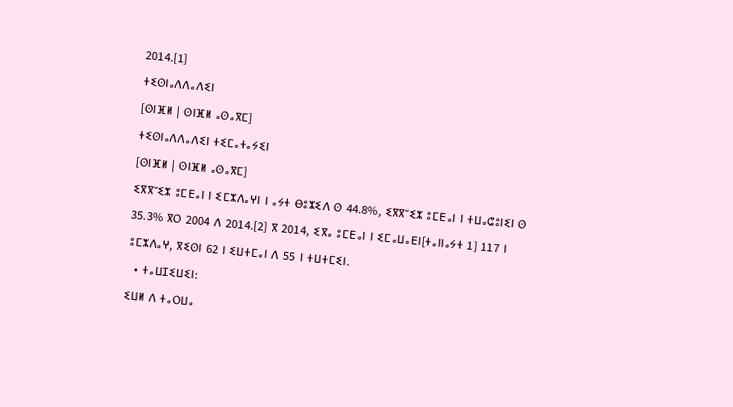2014.[1]
ⵜⵉⵙⵏⴰⴷⴷⴰⴷⵉⵏ
[ⵙⵏⴼⵍ | ⵙⵏⴼⵍ ⴰⵙⴰⴳⵎ]
ⵜⵉⵙⵏⴰⴷⴷⴰⴷⵉⵏ ⵜⵉⵎⴰⵜⴰⵢⵉⵏ
[ⵙⵏⴼⵍ | ⵙⵏⴼⵍ ⴰⵙⴰⴳⵎ]
ⵉⴳⴳⵯⵉⵣ ⵓⵎⴹⴰⵏ ⵏ ⵉⵎⵣⴷⴰⵖⵏ ⵏ ⴰⵢⵜ ⴱⵓⵣⵉⴷ ⵙ 44.8%, ⵉⴳⴳⵯⵉⵣ ⵓⵎⴹⴰⵏ ⵏ ⵜⵡⴰⵛⵓⵏⵉⵏ ⵙ 35.3% ⴳⵔ 2004 ⴷ 2014.[2] ⴳ 2014, ⵉⴳⴰ ⵓⵎⴹⴰⵏ ⵏ ⵉⵎⴰⵡⴰⴹⵏ[ⵜⴰⵏⵏⴰⵢⵜ 1] 117 ⵏ ⵓⵎⵣⴷⴰⵖ, ⴳⵉⵙⵏ 62 ⵏ ⵉⵡⵜⵎⴰⵏ ⴷ 55 ⵏ ⵜⵡⵜⵎⵉⵏ.
  • ⵜⴰⵡⵊⵉⵡⵉⵏ:
ⵉⵡⵍ ⴷ ⵜⴰⵔⵡⴰ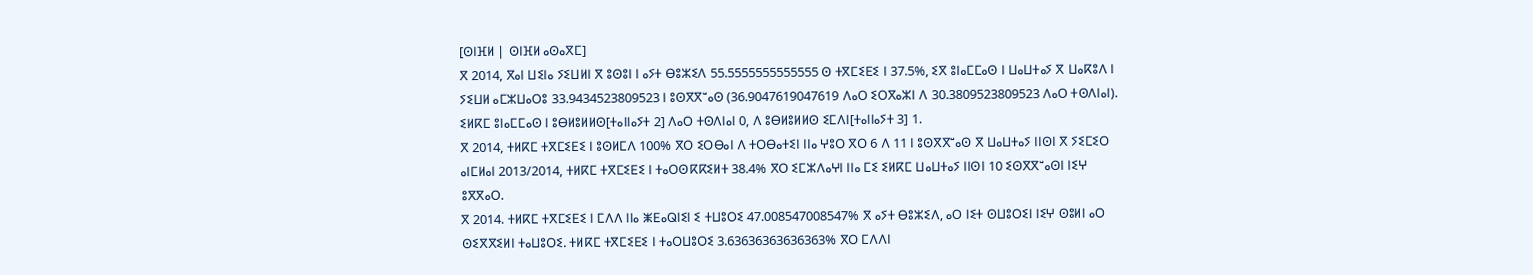[ⵙⵏⴼⵍ | ⵙⵏⴼⵍ ⴰⵙⴰⴳⵎ]
ⴳ 2014, ⴳⴰⵏ ⵡⵉⵏⴰ ⵢⵉⵡⵍⵏ ⴳ ⵓⵙⵓⵏ ⵏ ⴰⵢⵜ ⴱⵓⵣⵉⴷ 55.5555555555555 ⵙ ⵜⴳⵎⵉⴹⵉ ⵏ 37.5%, ⵉⴳ ⵓⵏⴰⵎⵎⴰⵙ ⵏ ⵡⴰⵡⵜⴰⵢ ⴳ ⵡⴰⴽⵓⴷ ⵏ ⵢⵉⵡⵍ ⴰⵎⵣⵡⴰⵔⵓ 33.9434523809523 ⵏ ⵓⵙⴳⴳⵯⴰⵙ (36.9047619047619 ⴷⴰⵔ ⵉⵔⴳⴰⵣⵏ ⴷ 30.3809523809523 ⴷⴰⵔ ⵜⵙⴷⵏⴰⵏ). ⵉⵍⴽⵎ ⵓⵏⴰⵎⵎⴰⵙ ⵏ ⵓⴱⵍⵓⵍⵍⵙ[ⵜⴰⵏⵏⴰⵢⵜ 2] ⴷⴰⵔ ⵜⵙⴷⵏⴰⵏ 0, ⴷ ⵓⴱⵍⵓⵍⵍⵙ ⵉⵎⴷⵏ[ⵜⴰⵏⵏⴰⵢⵜ 3] 1.
ⴳ 2014, ⵜⵍⴽⵎ ⵜⴳⵎⵉⴹⵉ ⵏ ⵓⵙⵍⵎⴷ 100% ⴳⵔ ⵉⵔⴱⴰⵏ ⴷ ⵜⵔⴱⴰⵜⵉⵏ ⵏⵏⴰ ⵖⵓⵔ ⴳⵔ 6 ⴷ 11 ⵏ ⵓⵙⴳⴳⵯⴰⵙ ⴳ ⵡⴰⵡⵜⴰⵢ ⵏⵏⵙⵏ ⴳ ⵢⵉⵎⵉⵔ ⴰⵏⵎⵍⴰⵏ 2013/2014, ⵜⵍⴽⵎ ⵜⴳⵎⵉⴹⵉ ⵏ ⵜⴰⵔⵙⴽⴽⵉⵍⵜ 38.4% ⴳⵔ ⵉⵎⵣⴷⴰⵖⵏ ⵏⵏⴰ ⵎⵉ ⵉⵍⴽⵎ ⵡⴰⵡⵜⴰⵢ ⵏⵏⵙⵏ 10 ⵉⵙⴳⴳⵯⴰⵙⵏ ⵏⵉⵖ ⵓⴳⴳⴰⵔ.
ⴳ 2014. ⵜⵍⴽⵎ ⵜⴳⵎⵉⴹⵉ ⵏ ⵎⴷⴷ ⵏⵏⴰ ⵥⴹⴰⵕⵏⵉⵏ ⵉ ⵜⵡⵓⵔⵉ 47.008547008547% ⴳ ⴰⵢⵜ ⴱⵓⵣⵉⴷ, ⴰⵔ ⵏⵉⵜ ⵙⵡⵓⵔⵉⵏ ⵏⵉⵖ ⵙⵓⵍⵏ ⴰⵔ ⵙⵉⴳⴳⵉⵍⵏ ⵜⴰⵡⵓⵔⵉ. ⵜⵍⴽⵎ ⵜⴳⵎⵉⴹⵉ ⵏ ⵜⴰⵔⵡⵓⵔⵉ 3.63636363636363% ⴳⵔ ⵎⴷⴷⵏ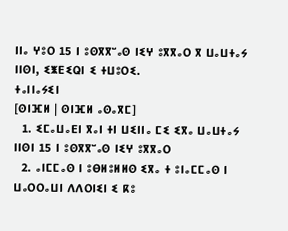ⵏⵏⴰ ⵖⵓⵔ 15 ⵏ ⵓⵙⴳⴳⵯⴰⵙ ⵏⵉⵖ ⵓⴳⴳⴰⵔ ⴳ ⵡⴰⵡⵜⴰⵢ ⵏⵏⵙⵏ, ⵉⵥⴹⵉⵕⵏ ⵉ ⵜⵡⵓⵔⵉ.
ⵜⴰⵏⵏⴰⵢⵉⵏ
[ⵙⵏⴼⵍ | ⵙⵏⴼⵍ ⴰⵙⴰⴳⵎ]
  1. ⵉⵎⴰⵡⴰⴹⵏ ⴳⴰⵏ ⵜⵏ ⵡⵉⵏⵏⴰ ⵎⵉ ⵉⴳⴰ ⵡⴰⵡⵜⴰⵢ ⵏⵏⵙⵏ 15 ⵏ ⵓⵙⴳⴳⵯⴰⵙ ⵏⵉⵖ ⵓⴳⴳⴰⵔ
  2. ⴰⵏⵎⵎⴰⵙ ⵏ ⵓⴱⵍⵓⵍⵍⵙ ⵉⴳⴰ ⵜ ⵓⵏⴰⵎⵎⴰⵙ ⵏ ⵡⴰⵔⵔⴰⵡⵏ ⴷⴷⵔⵏⵉⵏ ⵉ ⴽⵓ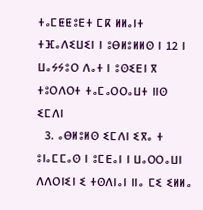ⵜⴰⵎⵟⵟⵓⴹⵜ ⵎⴽ ⵍⵍⴰⵏⵜ ⵜⴼⴰⴷⵉⵡⵉⵏ ⵏ ⵓⴱⵍⵓⵍⵍⵙ ⵏ 12 ⵏ ⵡⴰⵢⵢⵓⵔ ⴷⴰⵜ ⵏ ⵓⵙⵉⴹⵏ ⴳ ⵜⵓⵔⴷⵔⵜ ⵜⴰⵎⴰⵔⵔⴰⵡⵜ ⵏⵏⵙ ⵉⵎⴷⵏ
  3. ⴰⴱⵍⵓⵍⵙ ⵉⵎⴷⵏ ⵉⴳⴰ ⵜ ⵓⵏⴰⵎⵎⴰⵙ ⵏ ⵓⵎⴹⴰⵏ ⵏ ⵡⴰⵔⵔⴰⵡⵏ ⴷⴷⵔⵏⵉⵏ ⵉ ⵜⵙⴷⵏⴰⵏ ⵏⵏⴰ ⵎⵉ ⵉⵍⵍⴰ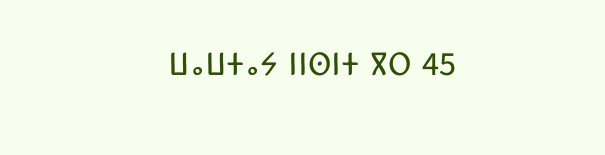ⵡⴰⵡⵜⴰⵢ ⵏⵏⵙⵏⵜ ⴳⵔ 45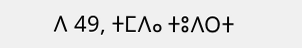ⴷ 49, ⵜⵎⴷⴰ ⵜⵓⴷⵔⵜ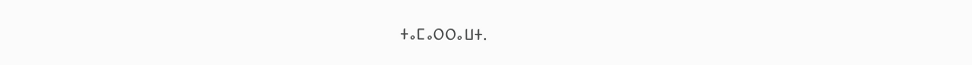ⵜⴰⵎⴰⵔⵔⴰⵡⵜ.